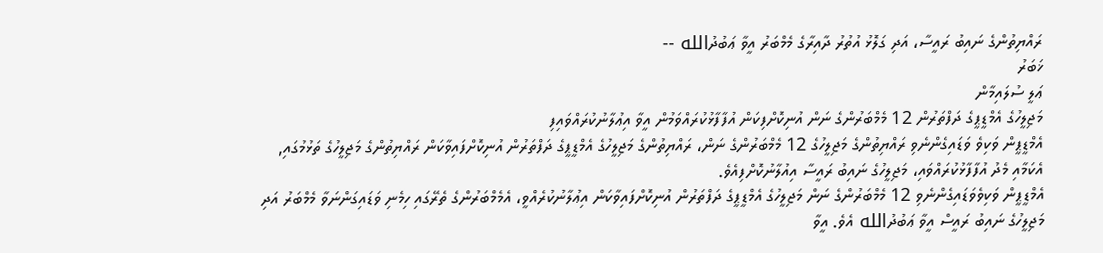ރައްޔިތުންގެ ނައިބު ރައީސާ، އަދި ގަލޮޅު އުތުރު ދާއިރާގެ މެމްބަރު އީވާ ޢަބުދުالله --
ޚަބަރު
ޢަލީ ސުލައިމާން
މަޖިލީހުގެ އެމްޑީޕީގެ ދަފްތަރުން 12 މެމްބަރުންގެ ނަން އުނިކޮށްފިކަން އުފާފާޅުކުރައްވަމުން އީވާ އިޢުލާނުކުރައްވައިފި
އެމްޑީޕީން ވަކިވެ ވަޑައިގެންނެވި ރައްޔިތުންގެ މަޖިލީހުގެ 12 މެމްބަރުންގެ ނަން، ރައްޔިތުންގެ މަޖިލީހުގެ އެމްޑީޕީގެ ދަފްތަރުން އުނިކޮށްފައިވާކަން ރައްޔިތުންގެ މަޖިލީހުގެ ތަޅުމުގައި, އެކަމާއި މެދު އުފާފާޅުކުރައްވައި، މަޖިލީހުގެ ނައިބު ރައީސާ އިއުލާނުކޮށްފިއެވެ.
އެމްޑީޕީން ވަކިވެވަޑައިގެންނެވި 12 މެމްބަރުންގެ ނަން މަޖިލީހުގެ އެމްޑީޕީގެ ދަފްތަރުން އުނިކޮށްފައިވާކަން އިޢުލާނުކުރެއްވީ، އެމެމްބަރުންގެ ތެރޭގައި ހިމެނި ވަޑައިގަންނަވާ މެމްބަރު އަދި މަޖިލީހުގެ ނައިބު ރައީސް އީވާ ޢަބުދުالله އެވެ. އީވާ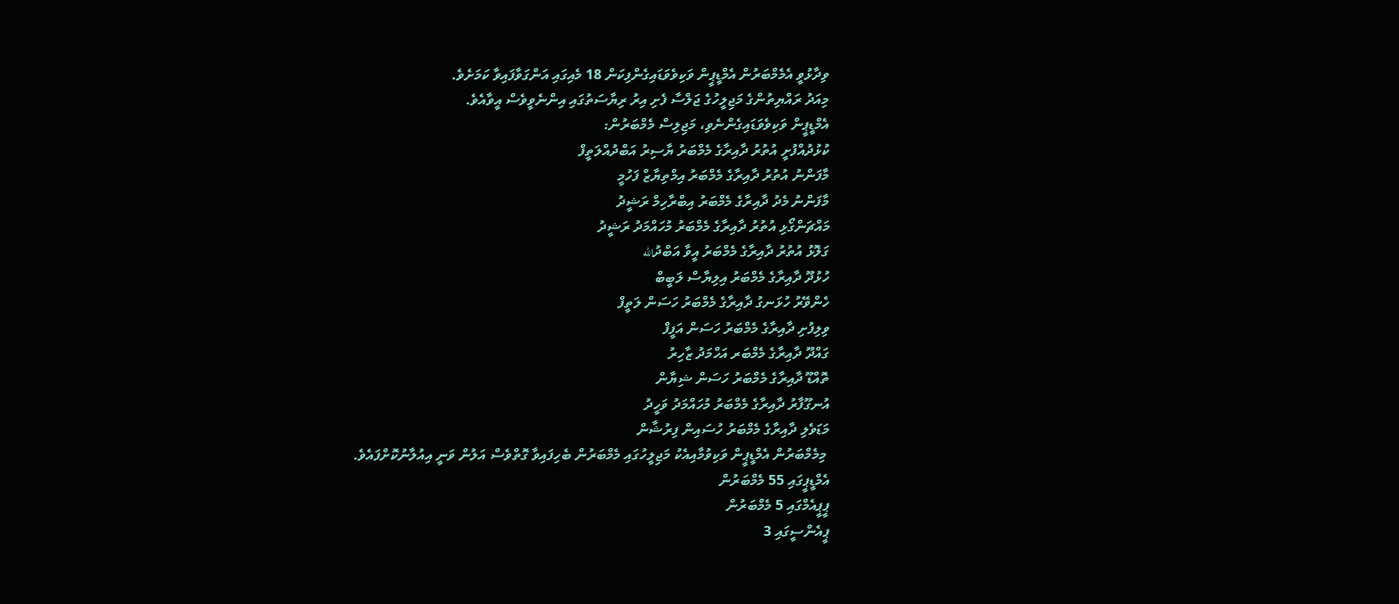ވިދާޅުވީ އެމެމްބަރުން އެމްޑީޕީން ވަކިވެވަޑައިގެންފިކަން 18 މެއިގައި އަންގަވާފައިވާ ކަމަށެވެ.
މިއަދު ރައްޔިތުންގެ މަޖިލީހުގެ ޖަލްސާ ފެށި އިރު ރިޔާސަތުގައި އިންނެވީވެސް އީވާއެވެ.
އެމްޑީޕީން ވަކިވެވަޑައިގެންނެވި، މަޖިލިސް މެމްބަރުން:
ކުޅުދުއްފުށީ އުތުރު ދާއިރާގެ މެމްބަރު ޔާސިރު އަބްދުއްލަތީފް
މާފަންނު އުތުރު ދާއިރާގެ މެމްބަރު އިމްތިޔާޒް ފަހުމީ
މާފަންނު މެދު ދާއިރާގެ މެމްބަރު އިބްރާހިމް ރަޝީދު
މައްޗަންގޯޅި އުތުރު ދާއިރާގެ މެމްބަރު މުހައްމަދު ރަޝީދު
ގަލޮޅު އުތުރު ދާއިރާގެ މެމްބަރު އީވާ އަބްދުالله
ހުޅުދޫ ދާއިރާގެ މެމްބަރު އިލިޔާސް ލަބީބް
ހެންވޭރު ހުޅަނގު ދާއިރާގެ މެމްބަރު ހަސަން ލަތީފް
ވިލިފުށި ދާއިރާގެ މެމްބަރު ހަސަން އަފީފް
ގައްދޫ ދާއިރާގެ މެމްބަރ އަހްމަދު ޒާހިރު
ތޮއްޑޫ ދާއިރާގެ މެމްބަރު ހަސަން ޝިޔާން
އުނގޫފާރު ދާއިރާގެ މެމްބަރު މުހައްމަދު ވަހީދު
މަޑަވެލި ދާއިރާގެ މެމްބަރު ހުސައިން ފިރުޝާން
 މިމެމްބަރުން އެމްޑީޕީން ވަކިވުމާއިއެކު މަޖިލީހުގައި މެމްބަރުން ބެހިފައިވާ ގޮތްވެސް އަލުން ވަނީ އިއުލާނުކޮށްފައެވެ.
އެމްޑީޕީގައި 55 މެމްބަރުން
ޕީޕީއެމްގައި 5 މެމްބަރުން
ޕީއެންސީގައި 3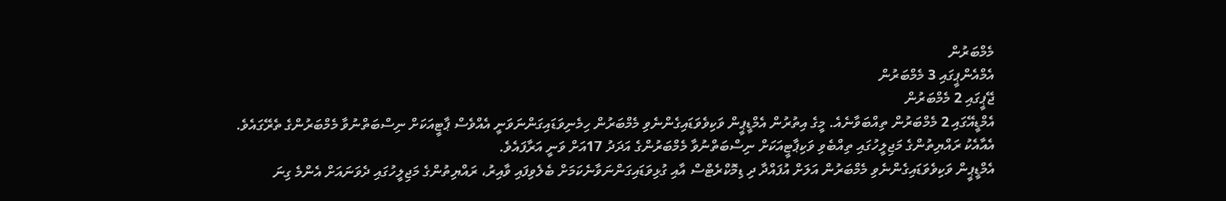މެމްބަރުން
އެމްއެންޕީގައި 3 މެމްބަރުން
ޖޭޕީގައި 2 މެމްބަރުން
އެމްޑީއޭގައި 2 މެމްބަރުން ތިއްބަވާނެއެ. މީގެ އިތުރުން އެމްޑީޕީން ވަކިވެވަޑައިގެންނެވި މެމްބަރުން ހިމެނިވަޑައިގަންނަވަނީ އެއްވެސް ޕާޓީއަކަށް ނިސްބަތްނުވާ މެމްބަރުންގެ ތެރޭގައެވެ. އެއާއެކު ރައްޔިތުންގެ މަޖިލީހުގައި ތިއްބެވި ވަކިޕާޓީއަކަށް ނިސްބަތްނުވާ މެމްބަރުންގެ އަދަދު 17އަށް ވަނީ އަރާފައެވެ.
އެމްޑީޕީން ވަކިވެވަޑައިގެންނެވި މެމްބަރުން އަލަށް އުފައްދާ ދި ޑިމޮކްރެޓްސް އާއި ގުޅިވަޑައިގަންނަވާނެކަމަށް ބެލެވިފައި ވާއިރު، ރައްޔިތުންގެ މަޖިލީހުގައި ދެވަނައަށް އެންމެ ގިނަ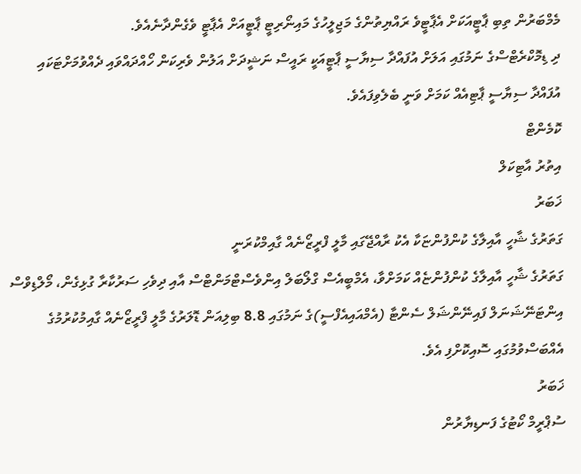މެމްބަރުން ތިބި ޕާޓީއަކަށް އެޕާޓީވެ ރައްޔިތުންގެ މަޖިލީހުގެ މައިނޯރިޓީ ޕާޓީއަށް އެޕާޓީ ވެގެންދާނެއެވެ.
ދި ޑިމޮކްރެޓްސްގެ ނަމުގައި އަލަށް އުފައްދާ ސިޔާސީ ޕާޓީއަކީ ރައީސް ނަޝީދަށް އަލުން ވެރިކަން ހޯއްދައްވައި ދެއްވުމަށްޓަކައި އުފައްދާ ސިޔާސީ ޕާޓިއެއް ކަމަށް ވަނީ ބެލެވިފައެވެ.
ކޮމެންޓް
އިތުރު އާޓިކަލް
ޚަބަރު
ގަތަރުގެ ޝާހީ އާއިލާގެ ކުންފުންޏަކާ އެކު ރާއްޖޭގައި މާލީ ފްރީޒޯނެއް ގާއިމްކުރަނީ
ގަތަރުގެ ޝާހީ އާއިލާގެ ކުންފުންޏެއް ކަމަށްވާ، އެމްބީއެސް ގްލޯބަލް އިންވެސްޓްމަންޓްސް އާއި ދިވެހި ސަރުކާރާ ގުޅިގެން، މޯލްޑިވްސް އިންޓަނޭޝަނަލް ފައިނޭންޝަލް ސެންޓާ (އެމްއައިއެފްސީ)ގެ ނަމުގައި 8.8 ބިލިއަން ޑޮލަރުގެ މާލީ ފްރީޒޯނެއް ގާއިމުކުރުމުގެ އެއްބަސްވުމުގައި ސޮއިކޮށްފި އެވެ.
ޚަބަރު
ސުޕްރީމް ކޯޓުގެ ފަނޑިޔާރުން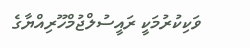ވަކިކުރުމަކީ ރައީސުލްޖުމްހޫރިއްޔާގެ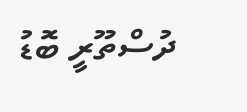ދުސްތޫރީ ބޮޑު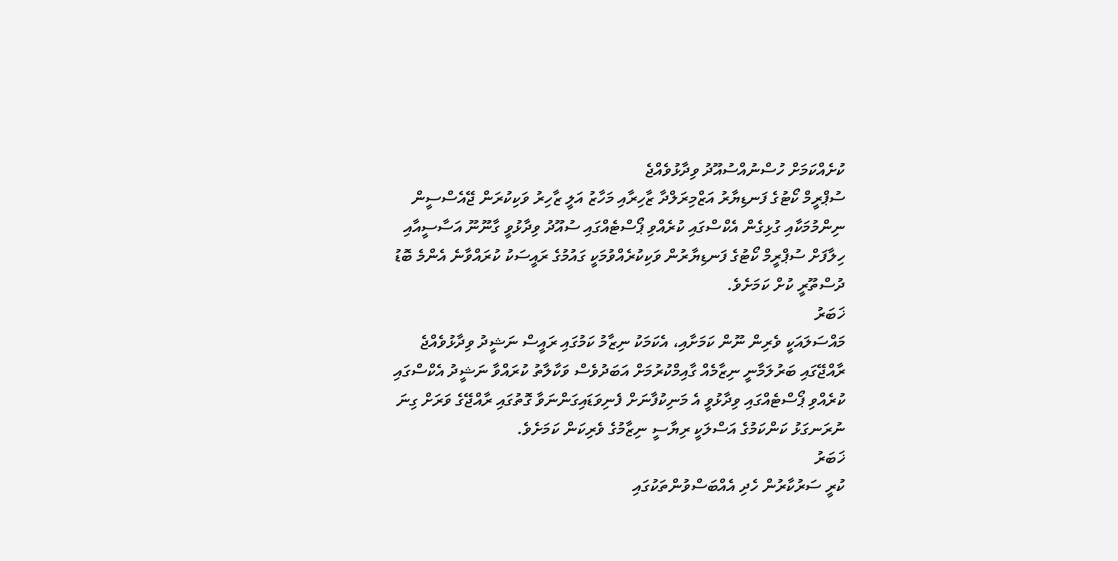ކުށެއްކަމަށް ހުސްނުއްސުއޫދު ވިދާޅުވެއްޖެ
ސުޕްރީމް ކޯޓުގެ ފަނޑިޔާރު އަޒްމިރަލްދާ ޒާހިރާއި މަހާޒު އަލީ ޒާހިރު ވަކިކުރަން ޖޭއެސްސީން ނިންމުމަކާއި ގުޅިގެން އެކްސްގައި ކުރެއްވި ޕޯސްޓެއްގައި ސުއޫދު ވިދާޅުވީ ގާނޫނޫ އަސާސީއާއި ހިލާފަށް ސުޕްރީމް ކޯޓުގެ ފަނޑިޔާރުން ވަކިކުރެއްވުމަކީ ގައުމުގެ ރައީސަކު ކުރައްވާނެ އެންމެ ބޮޑު ދުސްތޫރީ ކުށް ކަމަށެވެ.
ޚަބަރު
މައްސަލައަކީ ވެރިން ނޫން ކަމަށާއި، އެކަމަކު ނިޒާމު ކަމުގައި ރައީސް ނަޝީދު ވިދާޅުވެއްޖެ
ރާއްޖޭގައި ބަރުލަމާނީ ނިޒާމެއް ގާއިމްކުރުމަށް އަބަދުވެސް ވަކާލާތު ކުރައްވާ ނަޝީދު އެކްސްގައި ކުރެއްވި ޕޯސްޓެއްގައި ވިދާޅުވީ އެ މަނިކުފާނަށް ފެނިވަޑައިގަންނަވާ ގޮތުގައި ރާއްޖޭގެ ވަރަށް ގިނަ ނުރަނގަޅު ކަންކަމުގެ އަސްލަކީ ރިޔާސީ ނިޒާމުގެ ވެރިކަން ކަމަށެވެ.
ޚަބަރު
ކުރީ ސަރުކާރުން ހެދި އެއްބަސްވުންތަކުގައި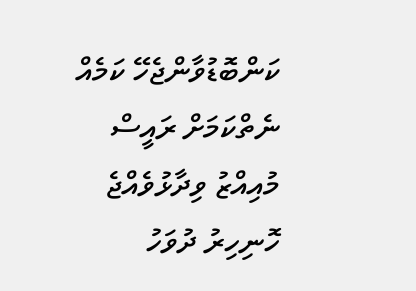ކަންބޮޑުވާންޖެހޭ ކަމެއް ނެތްކަމަށް ރައީސް މުއިއްޒު ވިދާޅުވެއްޖެ
ހޮނިހިރު ދުވަހު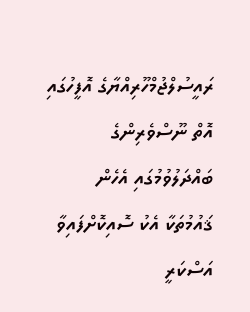ރައީސުލްޖުމްހޫރިއްޔާގެ އޮފީހުގައި އޮތް ނޫސްވެރިންގެ ބައްދަލުވުމުގައި އެހެން ޤައުމުތަކާ އެކު ސޮއިކޮށްފައިވާ އަސްކަރީ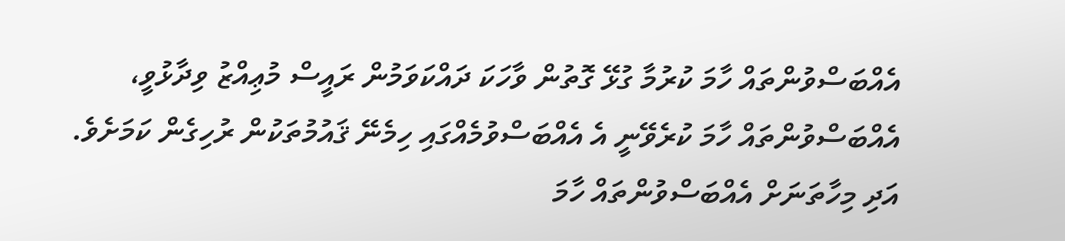އެއްބަސްވުންތައް ހާމަ ކުރުމާ ގުޅޭ ގޮތުން ވާހަކަ ދައްކަވަމުން ރައީސް މުޢިއްޒު ވިދާޅުވީ، އެއްބަސްވުންތައް ހާމަ ކުރެވޭނީ އެ އެއްބަސްވުމެއްގައި ހިމެނޭ ޤައުމުތަކުން ރުހިގެން ކަމަށެވެ. އަދި މިހާތަނަށް އެއްބަސްވުންތައް ހާމަ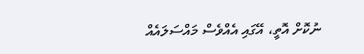ނުކޮށް އޮތީ، އޭގައި އެއްވެސް މައްސަލައެއް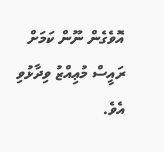އޮވެގެން ނޫން ކަމަށް ރައީސް މުޢިއްޒު ވިދާޅުވި އެވެ.